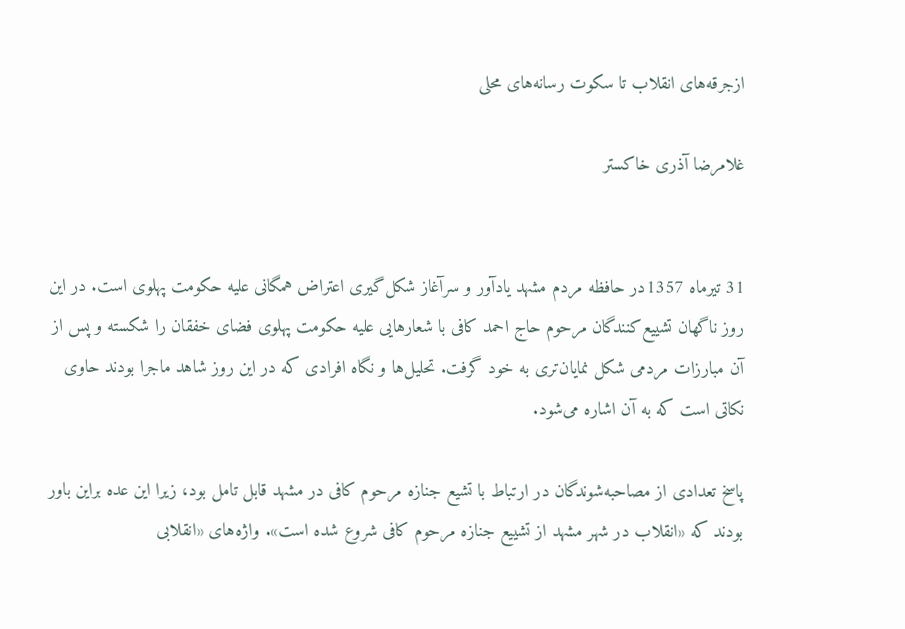ازجرقه‌های انقلاب تا سکوت رسانه‌های محلی

غلامرضا آذری خاکستر


31 تیرماه 1357در حافظه مردم مشهد یادآور و سرآغاز شکل‌‌گیری اعتراض همگانی علیه حکومت پهلوی است. در این روز ناگهان تشییع‌‌کنندگان مرحوم حاج احمد کافی با شعارهایی علیه حکومت پهلوی فضای خفقان را شکسته و پس از آن مبارزات مردمی شکل نمایان‌‌تری به خود گرفت. تحلیل‌‌ها‌ و نگاه افرادی که در این روز شاهد ماجرا بودند حاوی نکاتی است که به آن اشاره می‌‌شود.

پاسخ تعدادی از مصاحبه‌‌شوندگان در ارتباط با تشیع جنازه مرحوم کافی در مشهد قابل تامل بود، زیرا این عده براین باور بودند که «انقلاب در شهر مشهد از تشییع جنازه مرحوم کافی شروع شده است». واژه‌‌ها‌ی «انقلابی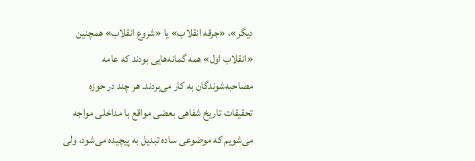دیگر»، «جرقه انقلاب» یا «شروع انقلاب» همچنین «انقلاب اول» همه گمانه‌‌ها‌یی بودند که عامه مصاحبه‌‌شوندگان به کار می‌‌بردند. هر چند در حوزه تحقیقات تاریخ شفاهی بعضی مواقع با مداخلی مواجه می‌‌شویم که موضوعی ساده تبدیل به پیچیده می‌شود، ولی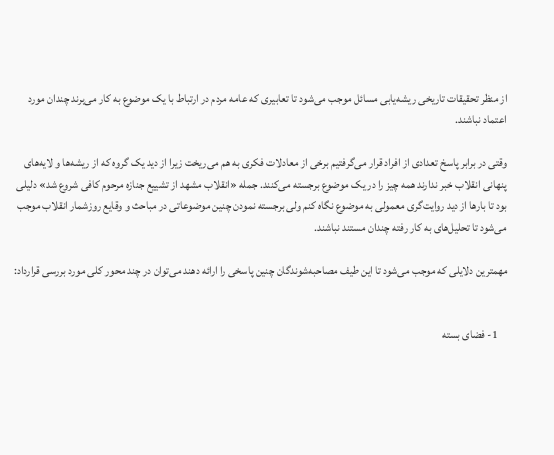از منظر تحقیقات تاریخی ریشه‌‌یابی مسائل موجب می‌‌شود تا تعابیری که عامه مردم در ارتباط با یک موضوع به کار می‌‌برند چندان مورد اعتماد نباشند.

وقتی در برابر پاسخ تعدادی از افراد قرار می‌‌گرفتیم برخی از معادلات فکری به هم می‌‌ریخت زیرا از دید یک گروه که از ریشه‌‌ها‌ و لایه‌‌ها‌ی پنهانی انقلاب خبر ندارند همه چیز را در یک موضوع برجسته می‌‌کنند. جمله «انقلاب مشهد از تشییع جنازه مرحوم کافی شروع شد» دلیلی بود تا بارها از دید روایت‌گری معمولی به موضوع نگاه کنم ولی برجسته نمودن چنین موضوعاتی در مباحث و وقایع روزشمار انقلاب موجب می‌شود تا تحلیل‌‌ها‌ی به کار رفته چندان مستند نباشند.

مهمترین دلایلی که موجب می‌‌شود تا این طیف مصاحبه‌‌شوندگان چنین پاسخی را ارائه دهند می‌‌توان در چند محور کلی مورد بررسی قرارداد:


    1- فضای بسته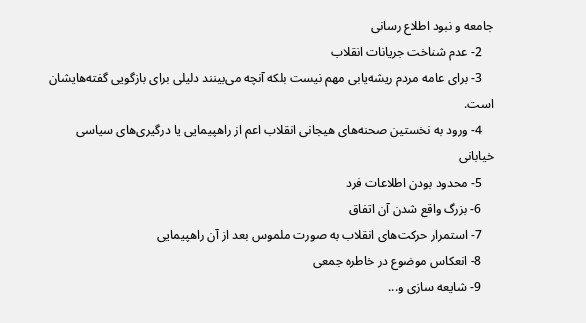جامعه و نبود اطلاع رسانی
    2- عدم شناخت جریانات انقلاب
    3- برای عامه مردم ریشه‌‌یابی مهم نیست بلکه آنچه می‌‌بینند دلیلی برای بازگویی گفته‌‌ها‌یشان است.
    4- ورود به نخستین صحنه‌‌ها‌ی هیجانی انقلاب اعم از راهپیمایی یا درگیری‌‌ها‌ی سیاسی خیابانی
    5- محدود بودن اطلاعات فرد
    6- بزرگ واقع شدن آن اتفاق
    7- استمرار حرکت‌‌ها‌ی انقلاب به صورت ملموس بعد از آن راهپیمایی
    8- انعکاس موضوع در خاطره جمعی
    9- شایعه سازی و...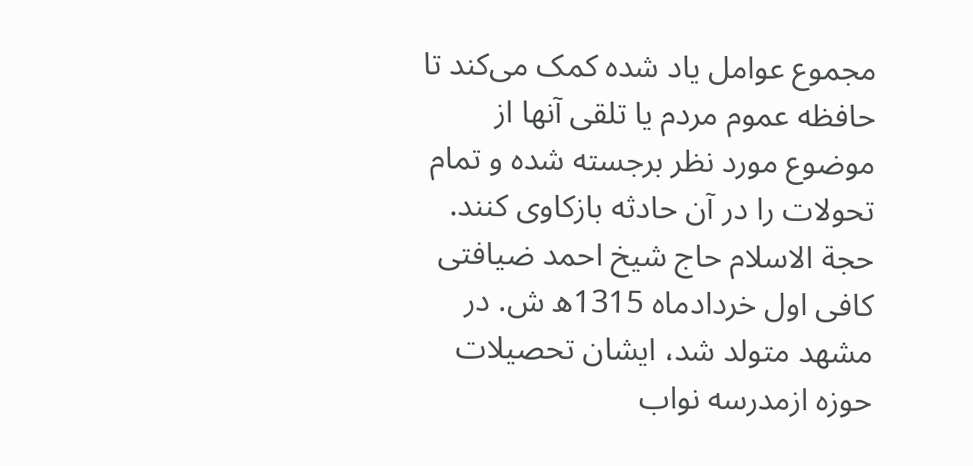مجموع عوامل یاد شده کمک می‌‌کند تا حافظه عموم مردم یا تلقی آنها از موضوع مورد نظر برجسته شده و تمام تحولات را در آن حادثه بازکاوی کنند.
حجة الاسلام حاج شیخ احمد ضیافتی کافی اول خردادماه 1315ه ش. در مشهد متولد شد، ایشان تحصیلات حوزه ازمدرسه نواب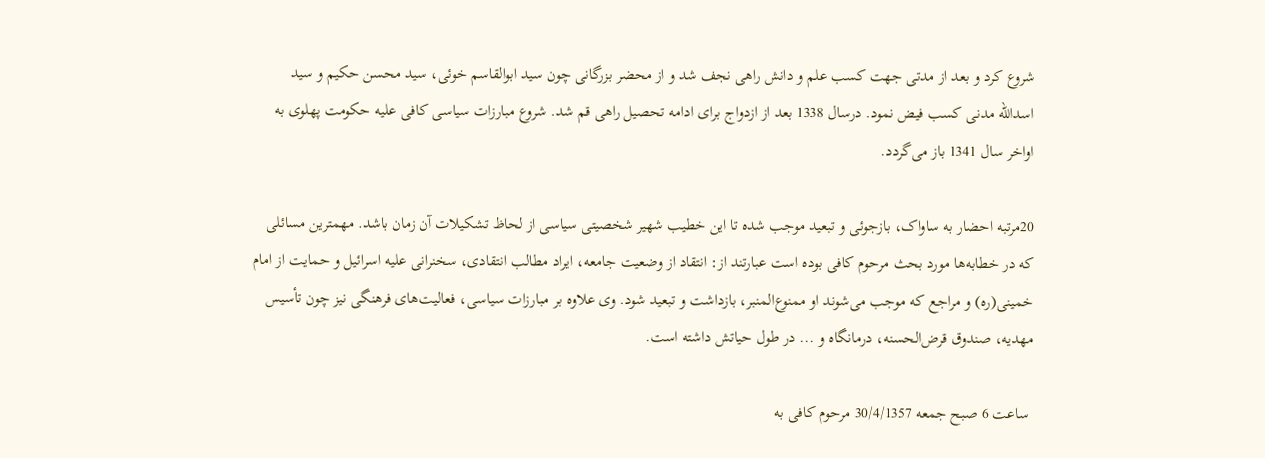شروع کرد و بعد از مدتی جهت کسب علم و دانش راهی نجف شد و از محضر بزرگانی چون سید ابوالقاسم خوئی، سید محسن حکیم ‌و سید اسدالله مدنی کسب فیض نمود. درسال 1338 بعد از ازدواج برای ادامه تحصیل راهی قم شد. شروع مبارزات سیاسی کافی علیه حکومت پهلوی به اواخر سال 1341 باز می‌گردد.

20مرتبه احضار به ساواک، بازجوئی و تبعید موجب شده تا این خطیب شهیر شخصیتی سیاسی از لحاظ تشکیلات آن زمان باشد. مهمترین مسائلی که در خطابه‌‌ها‌ ‌مورد بحث مرحوم کافی بوده است عبارتند از: انتقاد از وضعیت جامعه، ایراد مطالب انتقادی، سخنرانی علیه ‌اسرائیل و حمایت از امام خمینی(ره) و مراجع که موجب می‌‌شوند او ممنوع‌‌المنبر، بازداشت و تبعید شود. وی علاوه بر مبارزات سیاسی، فعالیت‌‌های فرهنگی نیز چون تأسیس مهدیه، صندوق قرض‌‌الحسنه، درمانگاه و ... در طول حیاتش داشته است.

 ساعت 6 صبح جمعه 30/4/1357 مرحوم کافی به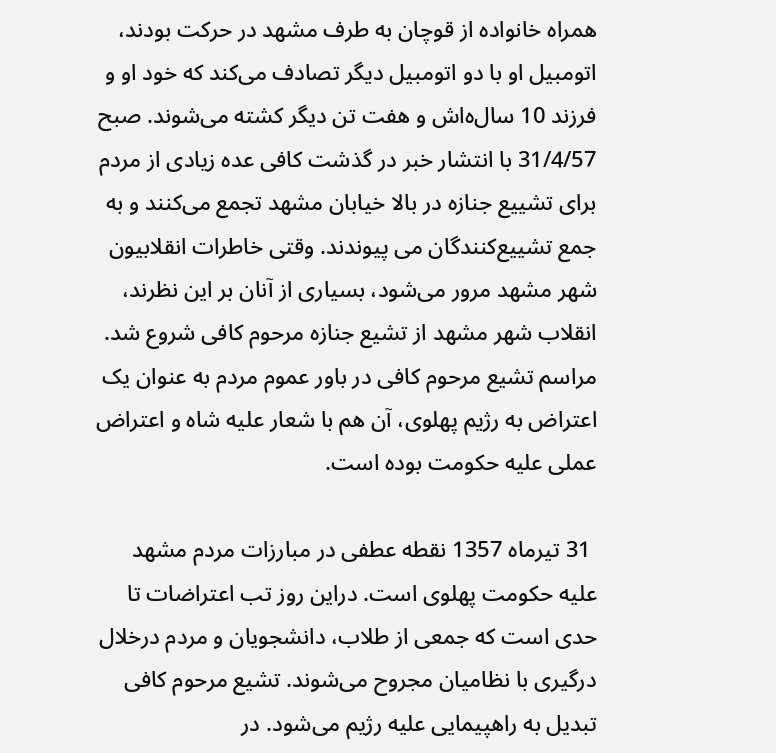همراه خانواده از قوچان به طرف مشهد در حرکت بودند، اتومبیل او با دو اتومبیل دیگر تصادف می‌‌کند که خود او ‌و فرزند 10 سال‌ه‌اش و هفت تن دیگر کشته می‌‌شوند. صبح 31/4/57 با ‌انتشار خبر در گذشت کافی عده زیادی از مردم برای تشییع جنازه در بالا خیابان مشهد تجمع می‌‌کنند و به جمع تشییع‌‌کنندگان می پیوندند. وقتی خاطرات انقلابیون شهر مشهد مرور می‌‌شود، بسیاری از آنان بر این نظرند، انقلاب شهر مشهد از تشیع جنازه مرحوم کافی شروع شد. مراسم تشیع مرحوم کافی در باور عموم مردم به عنوان یک اعتراض به رژیم پهلوی، آن هم با شعار علیه شاه و اعتراض عملی علیه حکومت بوده است.

 31 تیرماه 1357 نقطه عطفی در مبارزات مردم مشهد علیه حکومت پهلوی است. دراین روز تب اعتراضات تا حدی است که جمعی از طلاب، دانشجویان و مردم درخلال درگیری با نظامیان مجروح می‌شوند. تشیع مرحوم کافی تبدیل به راهپیمایی علیه رژیم می‌شود. در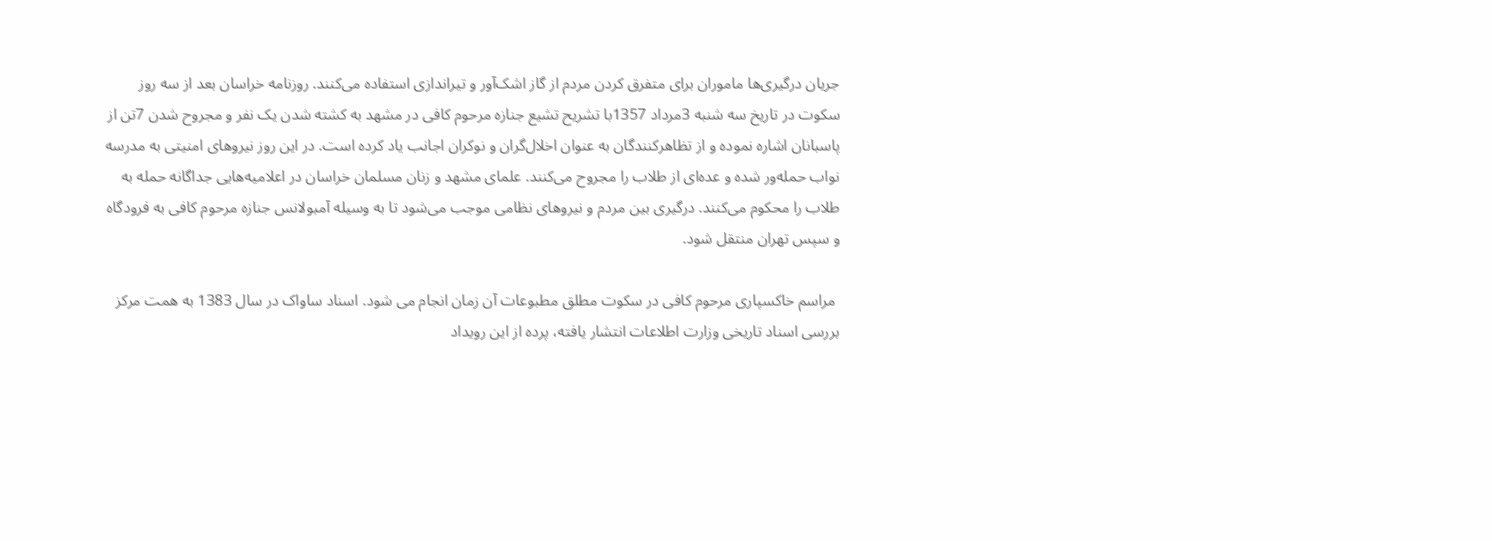جریان درگیری‌‌ها‌ ماموران برای متفرق کردن مردم از گاز اشک‌‌آور و تیراندازی استفاده می‌‌کنند. روزنامه خراسان بعد از سه روز سکوت در تاریخ سه شنبه 3مرداد 1357با تشریح تشیع جنازه ‌مرحوم کافی در مشهد به کشته شدن یک نفر و مجروح شدن 7تن از پاسبانان اشاره نموده و از تظاهرکنندگان به عنوان اخلال‌گران و نوکران اجانب یاد کرده است. در این روز نیروهای امنیتی به مدرسه نواب حمله‌‌ور شده و عده‌ای از طلاب را مجروح می‌‌کنند. علمای مشهد و زنان مسلمان خراسان در اعلامیه‌‌ها‌یی جداگانه حمله به طلاب را محکوم می‌کنند. درگیری بین مردم و نیروهای نظامی موجب می‌شود تا به وسیله آمبولانس جنازه مرحوم کافی به فرودگاه و سپس تهران منتقل شود.

 مراسم خاکسپاری مرحوم کافی در سکوت مطلق مطبوعات آن زمان انجام می شود. اسناد ساواک در سال 1383 به همت مرکز بررسی اسناد تاریخی وزارت اطلاعات انتشار یافته، پرده از این رویداد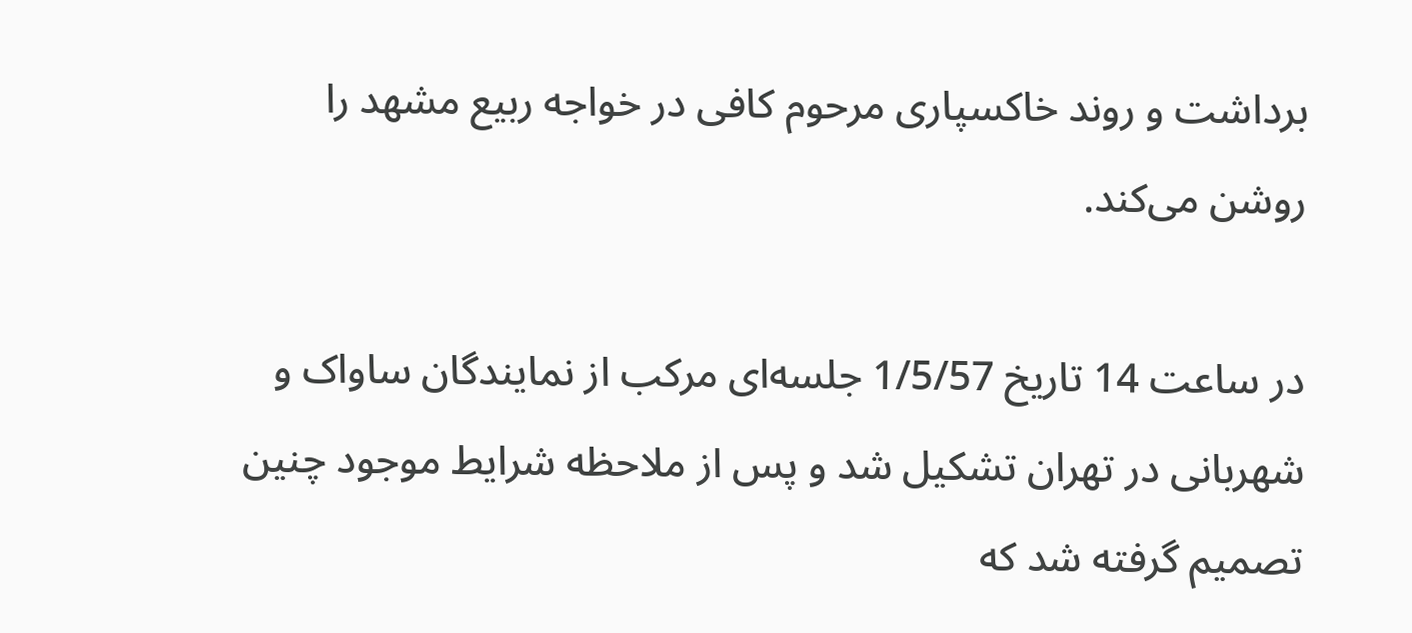برداشت و روند خاکسپاری مرحوم کافی در خواجه ربیع مشهد را روشن می‌کند.

در ساعت 14 تاریخ 1/5/57 جلسه‌ای مرکب از نمایندگان ساواک و شهربانی در تهران تشکیل شد و پس از ملاحظه شرایط موجود چنین تصمیم گرفته شد که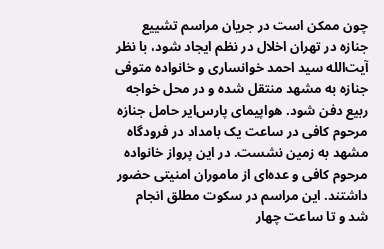چون ‌ممکن است در جریان مراسم تشییع جنازه در تهران اخلال در نظم ایجاد شود، با نظر آیت‌الله سید احمد خوانساری و خانواده متوفی جنازه به مشهد منتقل شده و در محل خواجه ربیع دفن شود. هواپیمای پارس‌ایر حامل جنازه مرحوم کافی در ساعت یک بامداد در فرودگاه مشهد به زمین نشست. در این پرواز خانواده مرحوم کافی و عده‌‌ای از ماموران امنیتی حضور داشتند. این مراسم در سکوت مطلق انجام شد و تا ساعت چهار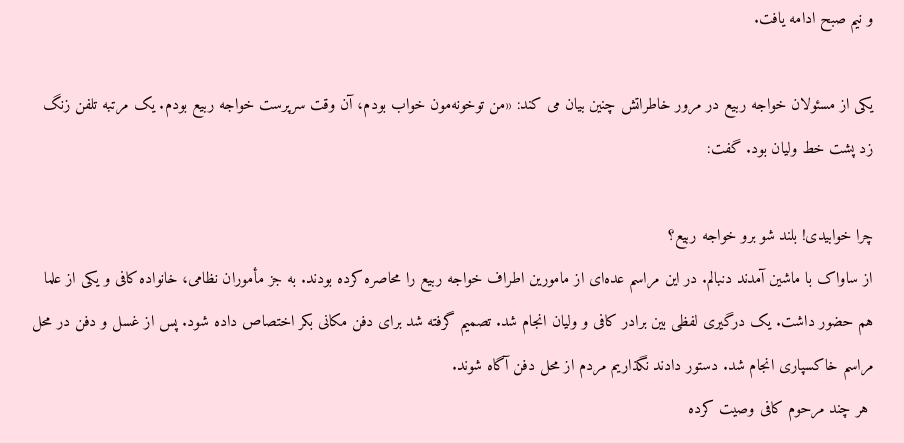و نیم صبح ادامه یافت.

یکی از مسئولان خواجه ربیع در مرور خاطراتش چنین بیان می کند: «من توخونه‌‌مون خواب بودم، آن وقت سرپرست خواجه ربیع بودم. یک مرتبه تلفن زنگ زد پشت خط ولیان بود. گفت:

چرا خوابیدی! بلند شو برو خواجه ربیع؟
از ساواک با ماشین آمدند دنبالم. در این مراسم عده‌ای از مامورین اطراف خواجه ربیع را محاصره کرده بودند. به جز مأموران نظامی، خانواده کافی و یکی از علما هم حضور داشت. یک درگیری لفظی بین برادر کافی و ولیان انجام شد. تصمیم گرفته شد برای دفن مکانی بکر اختصاص داده شود. پس از غسل و دفن در محل مراسم خاکسپاری انجام شد. دستور دادند نگذاریم مردم ‌از محل دفن آگاه شوند.
 هر چند مرحوم کافی وصیت کرده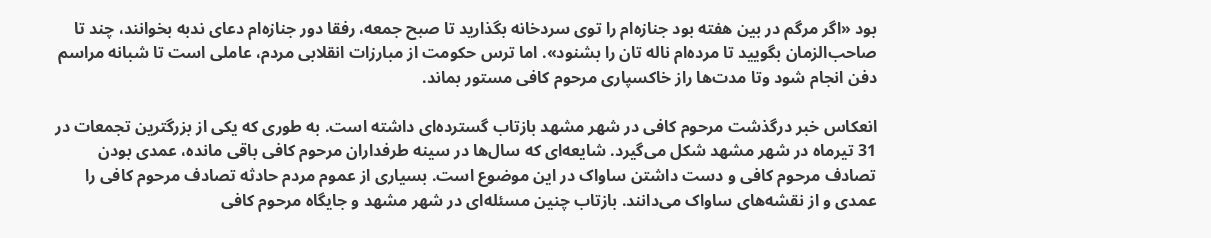بود «اگر مرگم در بین هفته بود جنازه‌‌ام را توی سردخانه بگذارید تا صبح جمعه، رفقا دور جنازه‌ام دعای ندبه بخوانند، چند تا صاحب‌الزمان بگویید تا مرده‌ام ناله تان را بشنود». اما ترس حکومت از مبارزات انقلابی مردم، عاملی است تا شبانه مراسم دفن انجام شود وتا مدت‌ها راز خاکسپاری مرحوم کافی مستور بماند.

انعکاس خبر درگذشت مرحوم کافی در شهر مشهد بازتاب گسترده‌‌ای داشته است. به طوری که یکی از بزرگترین تجمعات در 31 تیرماه در شهر مشهد شکل می‌گیرد. شایعه‌ای که سال‌‌ها در سینه طرفداران مرحوم کافی باقی مانده، عمدی بودن تصادف مرحوم کافی و دست داشتن ساواک در این موضوع است. بسیاری از عموم مردم حادثه تصادف مرحوم کافی را عمدی و از نقشه‌‌ها‌ی ساواک می‌‌دانند. بازتاب چنین مسئله‌‌ای در شهر مشهد و جایگاه مرحوم کافی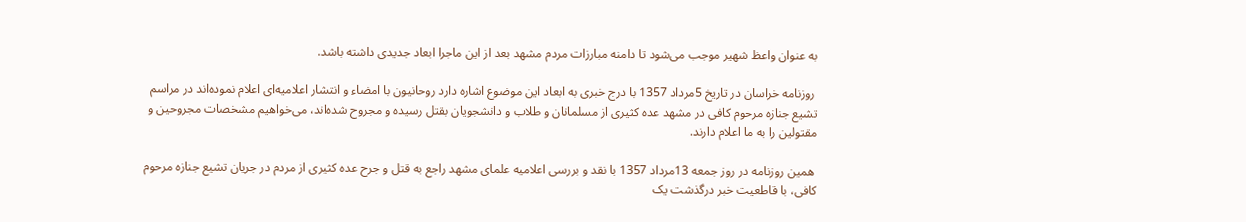به عنوان واعظ شهیر موجب می‌‌شود تا دامنه مبارزات مردم مشهد بعد از این ماجرا ابعاد جدیدی داشته باشد.

 روزنامه خراسان در تاریخ 5مرداد ‌1357 با درج خبری به ابعاد این موضوع اشاره دارد روحانیون با امضاء و انتشار اعلامیه‌ای اعلام نموده‌اند در مراسم تشیع جنازه مرحوم کافی در مشهد عده کثیری از مسلمانان و طلاب و دانشجویان بقتل رسیده و مجروح شده‌اند، می‌خواهیم مشخصات مجروحین و مقتولین را به ما اعلام دارند.

 همین روزنامه در روز جمعه 13مرداد 1357 با نقد و بررسی اعلامیه علمای مشهد راجع به قتل و جرح عده کثیری از مردم در جریان تشیع جنازه مرحوم کافی، با قاطعیت خبر درگذشت یک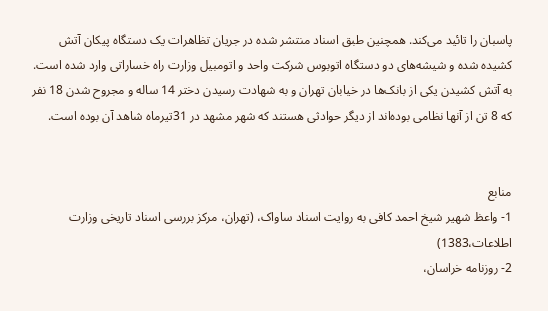پاسبان را تائید می‌کند. همچنین طبق اسناد منتشر شده در جریان تظاهرات یک دستگاه پیکان آتش کشیده شده و شیشه‌ها‌ی دو دستگاه اتوبوس شرکت واحد و اتومبیل وزارت راه خساراتی وارد شده است. به آتش کشیدن یکی از بانک‌ها در خیابان تهران و به شهادت رسیدن دختر 14 ساله و مجروح شدن 18 نفر که 8 تن از آنها نظامی بوده‌اند از دیگر حوادثی هستند که شهر مشهد در 31تیرماه شاهد آن بوده است.


منابع
1- واعظ شهیر شیخ احمد کافی به روایت اسناد ساواک، (تهران، مرکز بررسی اسناد تاریخی وزارت اطلاعات،1383)
2- روزنامه خراسان،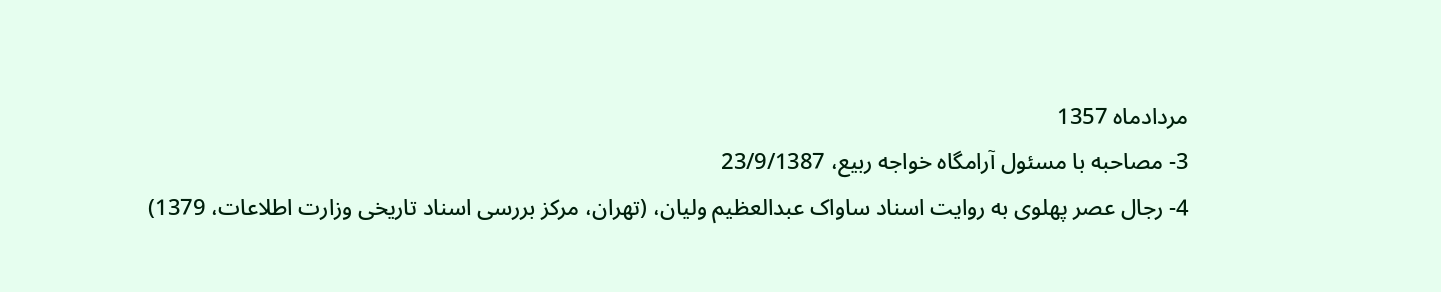مردادماه 1357
3- مصاحبه با مسئول آرامگاه خواجه ربیع، 23/9/1387
4- رجال عصر پهلوی به روایت اسناد ساواک عبدالعظیم ولیان، (تهران، مرکز بررسی اسناد تاریخی وزارت اطلاعات، 1379)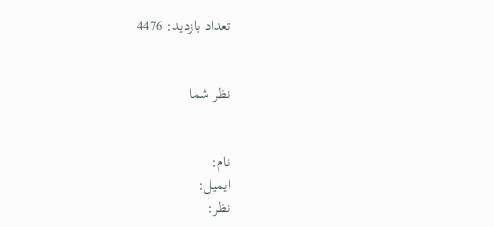تعداد بازدید: 4476


نظر شما


نام:
ایمیل:
نظر: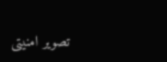تصویر امنیتی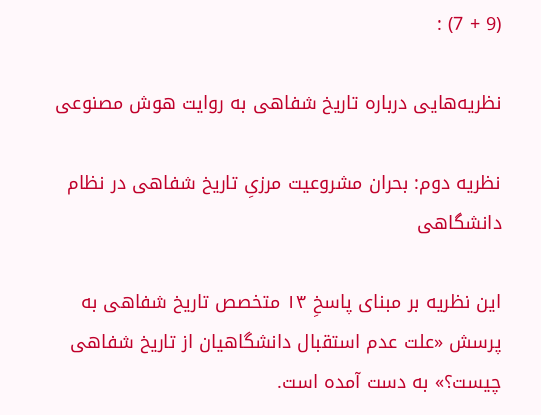(9 + 7) :

نظریه‌هایی درباره تاریخ شفاهی به روایت هوش مصنوعی

نظریه دوم: بحران مشروعیت مرزیِ تاریخ شفاهی در نظام دانشگاهی

این نظریه بر مبنای پاسخِ ۱۳ متخصص تاریخ شفاهی به پرسش «علت عدم استقبال دانشگاهیان از تاریخ شفاهی چیست؟» به دست آمده است.